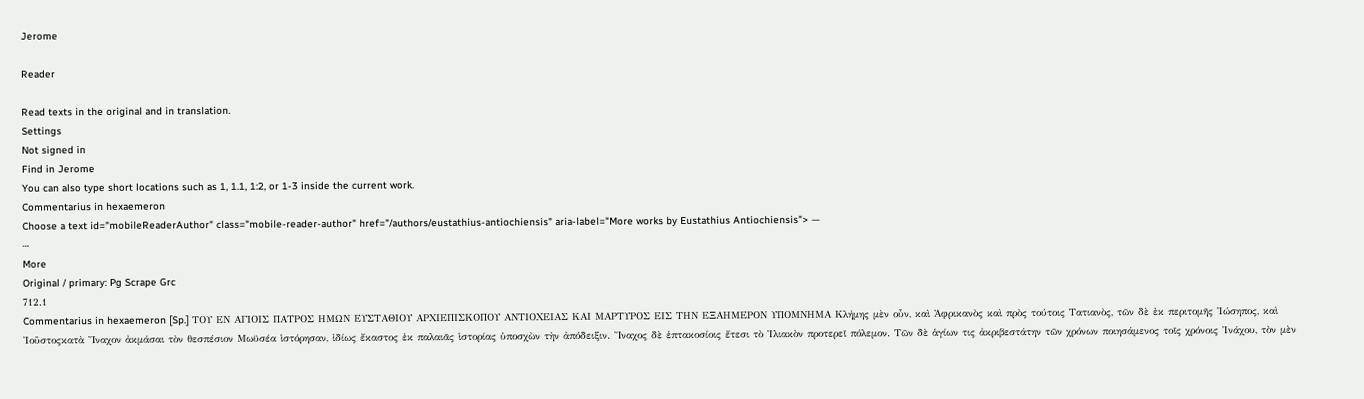Jerome

Reader

Read texts in the original and in translation.
Settings
Not signed in
Find in Jerome
You can also type short locations such as 1, 1.1, 1:2, or 1-3 inside the current work.
Commentarius in hexaemeron
Choose a text id="mobileReaderAuthor" class="mobile-reader-author" href="/authors/eustathius-antiochiensis" aria-label="More works by Eustathius Antiochiensis"> —
⋯
More
Original / primary: Pg Scrape Grc
712.1
Commentarius in hexaemeron [Sp.] ΤΟΥ ΕΝ ΑΓΙΟΙΣ ΠΑΤΡΟΣ ΗΜΩΝ ΕΥΣΤΑΘΙΟΥ ΑΡΧΙΕΠΙΣΚΟΠΟΥ ΑΝΤΙΟΧΕΙΑΣ ΚΑΙ ΜΑΡΤΥΡΟΣ ΕΙΣ ΤΗΝ ΕΞΑΗΜΕΡΟΝ ΥΠΟΜΝΗΜΑ Κλήμης μὲν οὖν, καὶ Ἀφρικανὸς καὶ πρὸς τούτοις Τατιανὸς, τῶν δὲ ἐκ περιτομῆς Ἰώσηπος, καὶ Ἰοῦστοςκατὰ Ἴναχον ἀκμάσαι τὸν θεσπέσιον Μωϋσέα ἱστόρησαν, ἰδίως ἔκαστος ἐκ παλαιᾶς ἱστορίας ὑποσχὼν τὴν ἀπόδειξιν. Ἴναχος δὲ ἑπτακοσίοις ἔτεσι τὸ Ἰλιακὸν προτερεῖ πόλεμον. Τῶν δὲ ἁγίων τις ἀκριβεστάτην τῶν χρόνων ποιησάμενος τοῖς χρόνοις Ἰνάχου, τὸν μὲν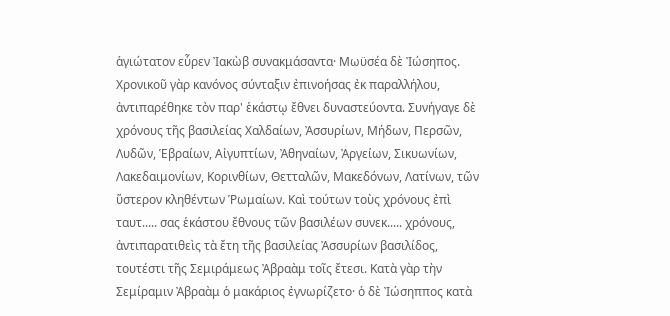ἁγιώτατον εὗρεν Ἰακὼβ συνακμάσαντα· Μωϋσέα δὲ Ἰώσηπος. Χρονικοῦ γὰρ κανόνος σύνταξιν ἐπινοήσας ἐκ παραλλήλου, ἀντιπαρέθηκε τὸν παρ' ἑκάστῳ ἔθνει δυναστεύοντα. Συνήγαγε δὲ χρόνους τῆς βασιλείας Χαλδαίων, Ἀσσυρίων, Μήδων, Περσῶν, Λυδῶν, Ἑβραίων, Αἰγυπτίων, Ἀθηναίων, Ἀργείων, Σικυωνίων, Λακεδαιμονίων, Κορινθίων, Θετταλῶν, Μακεδόνων, Λατίνων, τῶν ὕστερον κληθέντων Ῥωμαίων. Καὶ τούτων τοὺς χρόνους ἐπὶ ταυτ..... σας ἑκάστου ἔθνους τῶν βασιλέων συνεκ..... χρόνους, ἀντιπαρατιθεὶς τὰ ἔτη τῆς βασιλείας Ἀσσυρίων βασιλίδος, τουτέστι τῆς Σεμιράμεως Ἀβραὰμ τοῖς ἔτεσι. Κατὰ γὰρ τὴν Σεμίραμιν Ἀβραὰμ ὁ μακάριος ἐγνωρίζετο· ὁ δὲ Ἰώσηππος κατὰ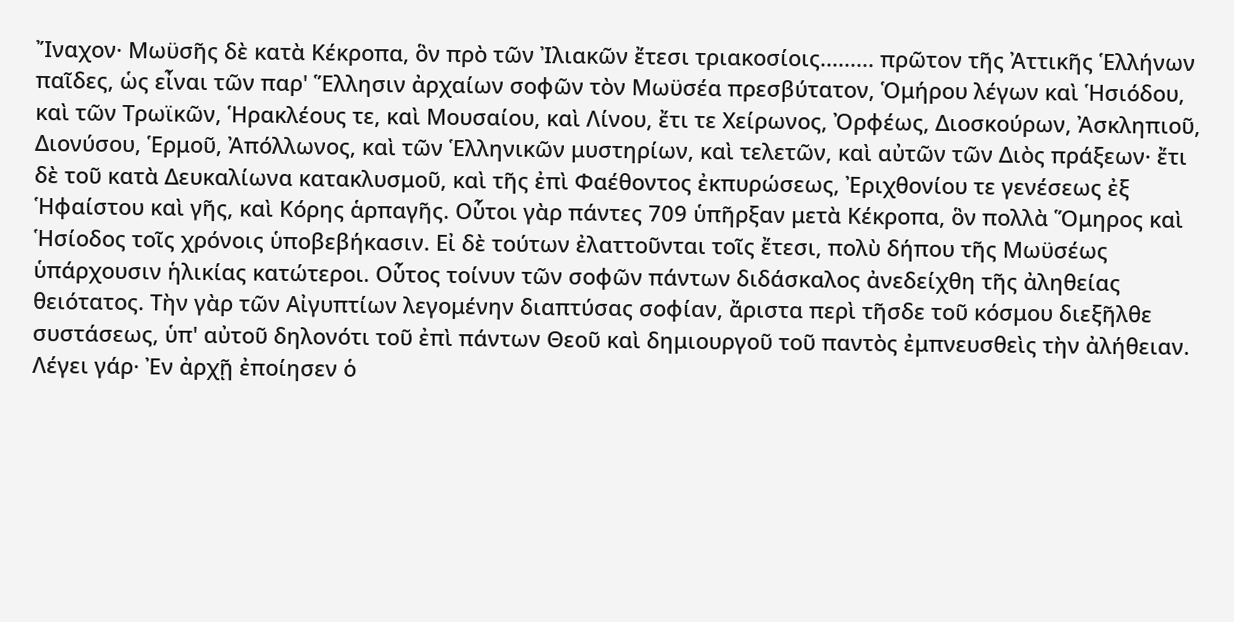Ἴναχον· Μωϋσῆς δὲ κατὰ Κέκροπα, ὃν πρὸ τῶν Ἰλιακῶν ἔτεσι τριακοσίοις......... πρῶτον τῆς Ἀττικῆς Ἑλλήνων παῖδες, ὡς εἶναι τῶν παρ' Ἕλλησιν ἀρχαίων σοφῶν τὸν Μωϋσέα πρεσβύτατον, Ὁμήρου λέγων καὶ Ἡσιόδου, καὶ τῶν Τρωϊκῶν, Ἡρακλέους τε, καὶ Μουσαίου, καὶ Λίνου, ἔτι τε Χείρωνος, Ὀρφέως, Διοσκούρων, Ἀσκληπιοῦ, Διονύσου, Ἑρμοῦ, Ἀπόλλωνος, καὶ τῶν Ἑλληνικῶν μυστηρίων, καὶ τελετῶν, καὶ αὐτῶν τῶν Διὸς πράξεων· ἔτι δὲ τοῦ κατὰ Δευκαλίωνα κατακλυσμοῦ, καὶ τῆς ἐπὶ Φαέθοντος ἐκπυρώσεως, Ἐριχθονίου τε γενέσεως ἐξ Ἡφαίστου καὶ γῆς, καὶ Κόρης ἁρπαγῆς. Οὗτοι γὰρ πάντες 709 ὑπῆρξαν μετὰ Κέκροπα, ὃν πολλὰ Ὅμηρος καὶ Ἡσίοδος τοῖς χρόνοις ὑποβεβήκασιν. Εἰ δὲ τούτων ἐλαττοῦνται τοῖς ἔτεσι, πολὺ δήπου τῆς Μωϋσέως ὑπάρχουσιν ἡλικίας κατώτεροι. Οὗτος τοίνυν τῶν σοφῶν πάντων διδάσκαλος ἀνεδείχθη τῆς ἀληθείας θειότατος. Τὴν γὰρ τῶν Αἰγυπτίων λεγομένην διαπτύσας σοφίαν, ἄριστα περὶ τῆσδε τοῦ κόσμου διεξῆλθε συστάσεως, ὑπ' αὐτοῦ δηλονότι τοῦ ἐπὶ πάντων Θεοῦ καὶ δημιουργοῦ τοῦ παντὸς ἐμπνευσθεὶς τὴν ἀλήθειαν. Λέγει γάρ· Ἐν ἀρχῇ ἐποίησεν ὁ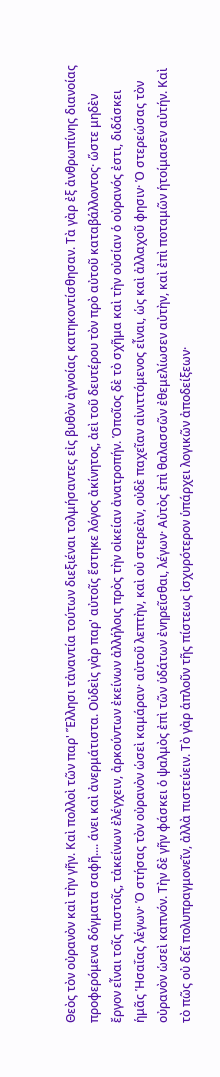Θεὸς τὸν οὐρανὸν καὶ τὴν γῆν. Καὶ πολλοὶ τῶν παρ' Ἕλλησι τἀναντία τούτων διεξιέναι τολμήσαντες εἰς βυθὸν ἀγνοίας κατηκοντίσθησαν. Τὰ γὰρ ἐξ ἀνθρωπίνης διανοίας προφερόμενα δόγματα σαφῆ.... άνει καὶ ἀνερμάτιστα. Οὐδεὶς γὰρ παρ' αὐτοῖς ἕστηκε λόγος ἀκίνητος, ἀεὶ τοῦ δευτέρου τὸν πρὸ αὐτοῦ καταβάλλοντος· ὥστε μηδὲν ἔργον εἶναι τοῖς πιστοῖς, τἀκείνων ἐλέγχειν, ἀρκούντων ἐκείνων ἀλλήλοις πρὸς τὴν οἰκείαν ἀνατροπήν. Ὁποῖος δὲ τὸ σχῆμα καὶ τὴν οὐσίαν ὁ οὐρανός ἐστι, διδάσκει ἡμᾶς Ἡσαΐας λέγων· Ὁ στήσας τὸν οὐρανὸν ὡσεὶ καμάραν· αὐτοῦ λεπτὴν, καὶ οὐ στερεὰν, οὐδὲ παχεῖαν αἰνιττόμενος εἶναι, ὡς καὶ ἀλλαχοῦ φησιν· Ὁ στερεώσας τὸν οὐρανὸν ὡσεὶ καπνόν. Τὴν δὲ γῆν φάσκει ὁ ψαλμὸς ἐπὶ τῶν ὑδάτων ἐνηρεῖσθαι, λέγων· Αὐτὸς ἐπὶ θαλασσῶν ἐθεμελίωσεν αὐτὴν, καὶ ἐπὶ ποταμῶν ἡτοίμασεν αὐτήν. Καὶ τὸ πῶς οὐ δεῖ πολυπραγμονεῖν, ἀλλὰ πιστεύειν. Τὸ γὰρ ἁπλοῦν τῆς πίστεως ἰσχυρότερον ὑπάρχει λογικῶν ἀποδείξεων·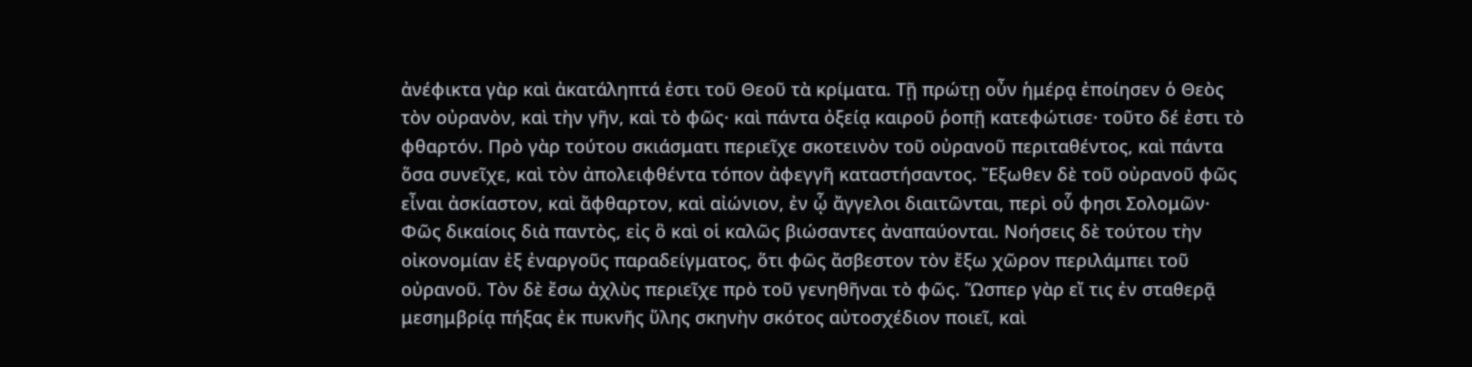ἀνέφικτα γὰρ καὶ ἀκατάληπτά ἐστι τοῦ Θεοῦ τὰ κρίματα. Τῇ πρώτῃ οὖν ἡμέρᾳ ἐποίησεν ὁ Θεὸς τὸν οὐρανὸν, καὶ τὴν γῆν, καὶ τὸ φῶς· καὶ πάντα ὀξείᾳ καιροῦ ῥοπῇ κατεφώτισε· τοῦτο δέ ἐστι τὸ φθαρτόν. Πρὸ γὰρ τούτου σκιάσματι περιεῖχε σκοτεινὸν τοῦ οὐρανοῦ περιταθέντος, καὶ πάντα ὅσα συνεῖχε, καὶ τὸν ἀπολειφθέντα τόπον ἀφεγγῆ καταστήσαντος. Ἔξωθεν δὲ τοῦ οὐρανοῦ φῶς εἶναι ἀσκίαστον, καὶ ἄφθαρτον, καὶ αἰώνιον, ἐν ᾧ ἄγγελοι διαιτῶνται, περὶ οὗ φησι Σολομῶν· Φῶς δικαίοις διὰ παντὸς, εἰς ὃ καὶ οἱ καλῶς βιώσαντες ἀναπαύονται. Νοήσεις δὲ τούτου τὴν οἰκονομίαν ἐξ ἐναργοῦς παραδείγματος, ὅτι φῶς ἄσβεστον τὸν ἔξω χῶρον περιλάμπει τοῦ οὐρανοῦ. Τὸν δὲ ἔσω ἀχλὺς περιεῖχε πρὸ τοῦ γενηθῆναι τὸ φῶς. Ὥσπερ γὰρ εἴ τις ἐν σταθερᾷ μεσημβρίᾳ πήξας ἐκ πυκνῆς ὕλης σκηνὴν σκότος αὐτοσχέδιον ποιεῖ, καὶ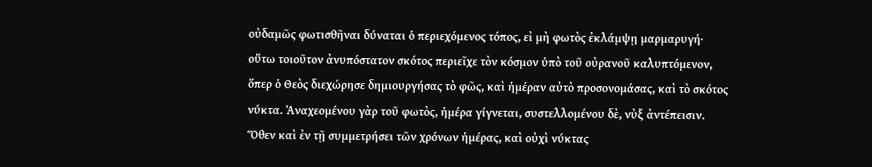οὐδαμῶς φωτισθῆναι δύναται ὁ περιεχόμενος τόπος, εἰ μὴ φωτὸς ἐκλάμψῃ μαρμαρυγή· οὕτω τοιοῦτον ἀνυπόστατον σκότος περιεῖχε τὸν κόσμον ὑπὸ τοῦ οὐρανοῦ καλυπτόμενον, ὅπερ ὁ Θεὸς διεχώρησε δημιουργήσας τὸ φῶς, καὶ ἡμέραν αὐτὸ προσονομάσας, καὶ τὸ σκότος νύκτα. Ἀναχεομένου γὰρ τοῦ φωτὸς, ἡμέρα γίγνεται, συστελλομένου δὲ, νὺξ ἀντέπεισιν. Ὅθεν καὶ ἐν τῇ συμμετρήσει τῶν χρόνων ἡμέρας, καὶ οὐχὶ νύκτας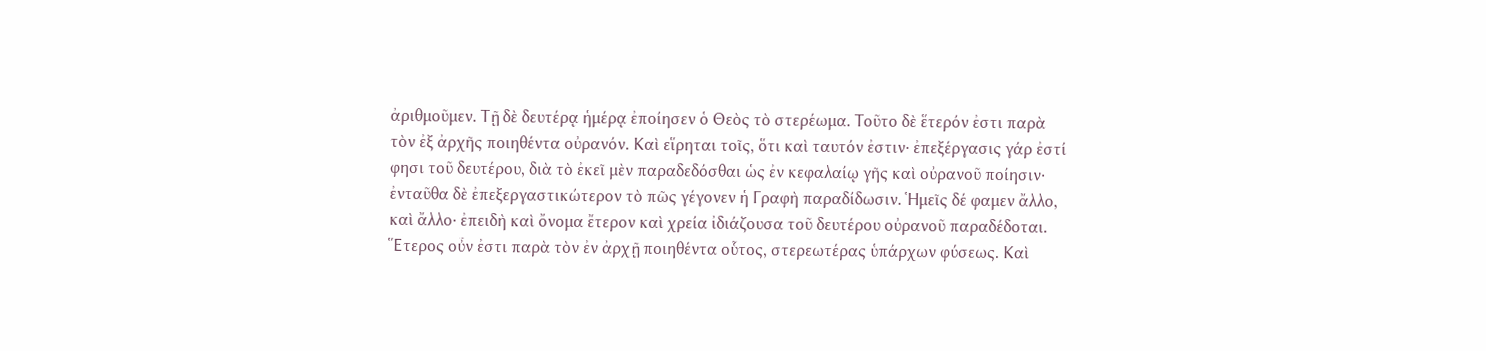ἀριθμοῦμεν. Τῇ δὲ δευτέρᾳ ἡμέρᾳ ἐποίησεν ὁ Θεὸς τὸ στερέωμα. Τοῦτο δὲ ἕτερόν ἐστι παρὰ τὸν ἐξ ἀρχῆς ποιηθέντα οὐρανόν. Καὶ εἵρηται τοῖς, ὅτι καὶ ταυτόν ἐστιν· ἐπεξέργασις γάρ ἐστί φησι τοῦ δευτέρου, διὰ τὸ ἐκεῖ μὲν παραδεδόσθαι ὡς ἐν κεφαλαίῳ γῆς καὶ οὐρανοῦ ποίησιν· ἐνταῦθα δὲ ἐπεξεργαστικώτερον τὸ πῶς γέγονεν ἡ Γραφὴ παραδίδωσιν. Ἡμεῖς δέ φαμεν ἄλλο, καὶ ἄλλο· ἐπειδὴ καὶ ὄνομα ἔτερον καὶ χρεία ἰδιάζουσα τοῦ δευτέρου οὐρανοῦ παραδέδοται. Ἕτερος οὖν ἐστι παρὰ τὸν ἐν ἀρχῇ ποιηθέντα οὗτος, στερεωτέρας ὑπάρχων φύσεως. Καὶ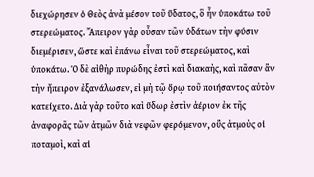διεχώρησεν ὁ Θεὸς ἀνὰ μέσον τοῦ ὕδατος, ὃ ἦν ὑποκάτω τοῦ στερεώματος. Ἄπειρον γὰρ οὖσαν τῶν ὑδάτων τὴν φύσιν διεμέρισεν, ὥστε καὶ ἐπάνω εἶναι τοῦ στερεώματος, καὶ ὑποκάτω. Ὁ δὲ αἰθὴρ πυρώδης ἐστὶ καὶ διακαὴς, καὶ πᾶσαν ἂν τὴν ἤπειρον ἐξανάλωσεν, εἰ μὴ τῷ ὅρῳ τοῦ ποιήσαντος αὐτὸν κατείχετο. Διὰ γὰρ τοῦτο καὶ ὕδωρ ἐστὶν ἀέριον ἐκ τῆς ἀναφορᾶς τῶν ἀτμῶν διὰ νεφῶν φερόμενον, οὒς ἀτμοὺς οἱ ποταμοὶ, καὶ αἱ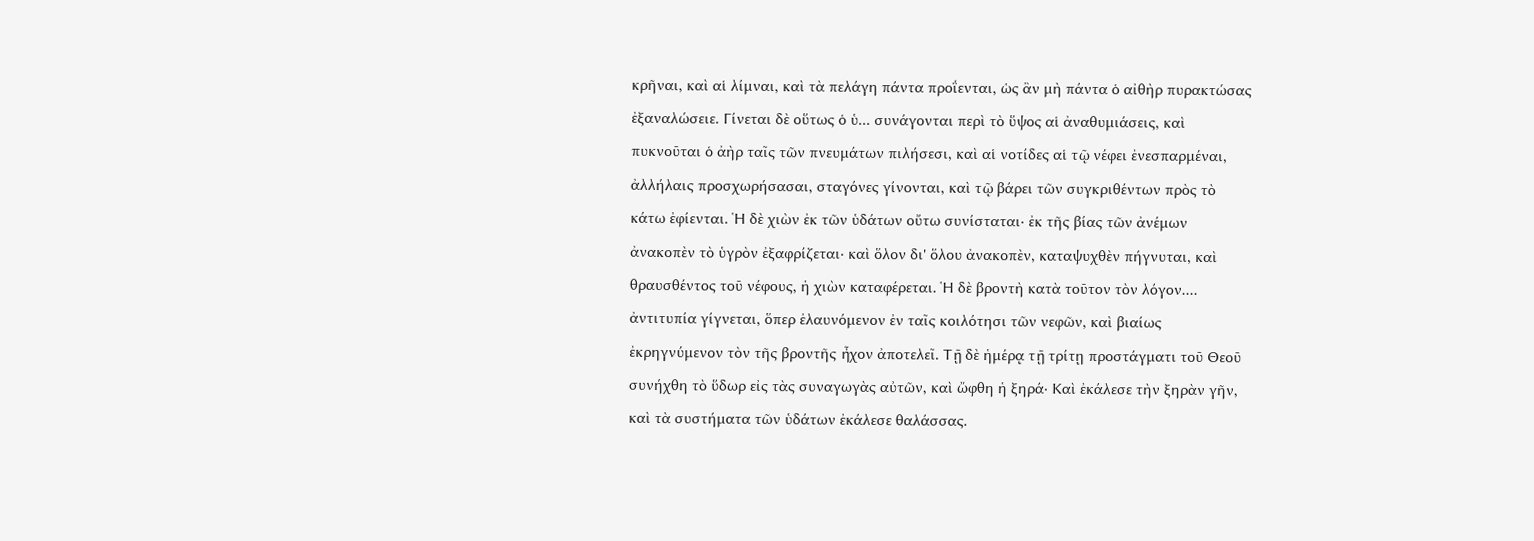κρῆναι, καὶ αἱ λίμναι, καὶ τὰ πελάγη πάντα προΐενται, ὡς ἂν μὴ πάντα ὁ αἰθὴρ πυρακτώσας ἐξαναλώσειε. Γίνεται δὲ οὕτως ὁ ὑ... συνάγονται περὶ τὸ ὕψος αἱ ἀναθυμιάσεις, καὶ πυκνοῦται ὁ ἀὴρ ταῖς τῶν πνευμάτων πιλήσεσι, καὶ αἱ νοτίδες αἱ τῷ νέφει ἐνεσπαρμέναι, ἀλλήλαις προσχωρήσασαι, σταγόνες γίνονται, καὶ τῷ βάρει τῶν συγκριθέντων πρὸς τὸ κάτω ἐφίενται. Ἡ δὲ χιὼν ἐκ τῶν ὑδάτων οὔτω συνίσταται· ἐκ τῆς βίας τῶν ἀνέμων ἀνακοπὲν τὸ ὑγρὸν ἐξαφρίζεται· καὶ ὅλον δι' ὅλου ἀνακοπὲν, καταψυχθὲν πήγνυται, καὶ θραυσθέντος τοῦ νέφους, ἡ χιὼν καταφέρεται. Ἡ δὲ βροντὴ κατὰ τοῦτον τὸν λόγον.... ἀντιτυπία γίγνεται, ὅπερ ἐλαυνόμενον ἐν ταῖς κοιλότησι τῶν νεφῶν, καὶ βιαίως ἐκρηγνύμενον τὸν τῆς βροντῆς ἦχον ἀποτελεῖ. Τῇ δὲ ἡμέρᾳ τῇ τρίτῃ προστάγματι τοῦ Θεοῦ συνήχθη τὸ ὕδωρ εἰς τὰς συναγωγὰς αὐτῶν, καὶ ὤφθη ἡ ξηρά· Καὶ ἐκάλεσε τὴν ξηρὰν γῆν, καὶ τὰ συστήματα τῶν ὑδάτων ἐκάλεσε θαλάσσας.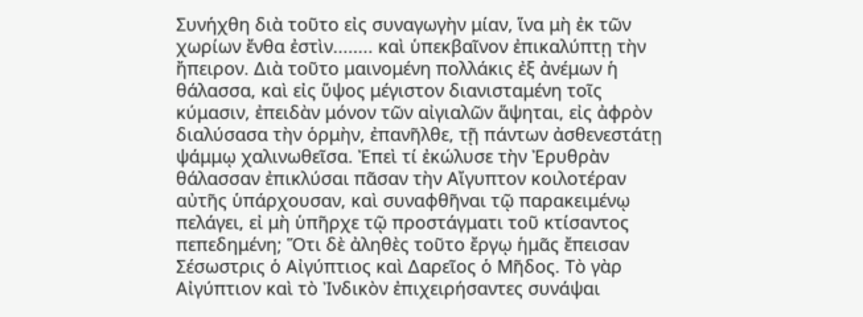Συνήχθη διὰ τοῦτο εἰς συναγωγὴν μίαν, ἵνα μὴ ἐκ τῶν χωρίων ἔνθα ἐστὶν........ καὶ ὑπεκβαῖνον ἐπικαλύπτῃ τὴν ἤπειρον. Διὰ τοῦτο μαινομένη πολλάκις ἐξ ἀνέμων ἡ θάλασσα, καὶ εἰς ὕψος μέγιστον διανισταμένη τοῖς κύμασιν, ἐπειδὰν μόνον τῶν αἰγιαλῶν ἅψηται, εἰς ἀφρὸν διαλύσασα τὴν ὁρμὴν, ἐπανῆλθε, τῇ πάντων ἀσθενεστάτῃ ψάμμῳ χαλινωθεῖσα. Ἐπεὶ τί ἐκώλυσε τὴν Ἐρυθρὰν θάλασσαν ἐπικλύσαι πᾶσαν τὴν Αἴγυπτον κοιλοτέραν αὐτῆς ὑπάρχουσαν, καὶ συναφθῆναι τῷ παρακειμένῳ πελάγει, εἰ μὴ ὑπῆρχε τῷ προστάγματι τοῦ κτίσαντος πεπεδημένη; Ὅτι δὲ ἀληθὲς τοῦτο ἔργῳ ἡμᾶς ἔπεισαν Σέσωστρις ὁ Αἰγύπτιος καὶ Δαρεῖος ὁ Μῆδος. Τὸ γὰρ Αἰγύπτιον καὶ τὸ Ἰνδικὸν ἐπιχειρήσαντες συνάψαι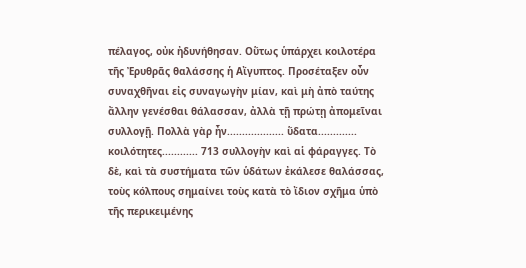πέλαγος, οὐκ ἠδυνήθησαν. Οὕτως ὑπάρχει κοιλοτέρα τῆς Ἐρυθρᾶς θαλάσσης ἡ Αἴγυπτος. Προσέταξεν οὖν συναχθῆναι εἰς συναγωγὴν μίαν, καὶ μὴ ἀπὸ ταύτης ἄλλην γενέσθαι θάλασσαν, ἀλλὰ τῇ πρώτῃ ἀπομεῖναι συλλογῇ. Πολλὰ γὰρ ἦν................... ὕδατα............. κοιλότητες............ 713 συλλογὴν καὶ αἱ φάραγγες. Τὸ δὲ, καὶ τὰ συστήματα τῶν ὑδάτων ἐκάλεσε θαλάσσας, τοὺς κόλπους σημαίνει τοὺς κατὰ τὸ ἴδιον σχῆμα ὑπὸ τῆς περικειμένης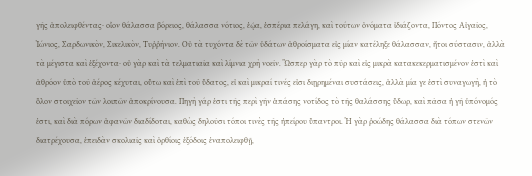γῆς ἀπολειφθέντας· οἷον θάλασσα βόρειος, θάλασσα νότιος, ἑῴα, ἑσπέρια πελάγη, καὶ τούτων ὀνόματα ἰδιάζοντα, Πόντος Αἰγαῖος, Ἰώνιος, Σαρδωνικὸν, Σικελικὸν, Τυῤῥήνιον. Οὐ τὰ τυχόντα δὲ τῶν ὑδάτων ἀθροίσματα εἰς μίαν κατέληξε θάλασσαν, ἤτοι σύστασιν, ἀλλὰ τὰ μέγιστα καὶ ἐξέχοντα· οὐ γὰρ καὶ τὰ τελματιαῖα καὶ λίμνια χρὴ νοεῖν. Ὥσπερ γὰρ τὸ πῦρ καὶ εἰς μικρὰ κατακεκερματισμένον ἐστὶ καὶ ἀθρόον ὑπὸ τοῦ ἀέρος κέχυται, οὕτω καὶ ἐπὶ τοῦ ὕδατος, εἰ καὶ μικραί τινές εἰσι διῃρημέναι συστάσεις, ἀλλὰ μία γε ἐστὶ συναγωγὴ, ἡ τὸ ὅλον στοιχεῖον τῶν λοιπῶν ἀποκρίνουσα. Πηγὴ γάρ ἐστι τῆς περὶ γῆν ἁπάσης νοτίδος τὸ τῆς θαλάσσης ὕδωρ, καὶ πᾶσα ἡ γῆ ὑπόνομός ἐστι, καὶ διὰ πόρων ἀφανῶν διαδίδοται, καθὼς δηλοῦσι τόποι τινὲς τῆς ἠπείρου ὕπαντροι. Ἡ γὰρ ῥοώδης θάλασσα διὰ τόπων στενῶν διατρέχουσα, ἐπειδὰν σκολιαῖς καὶ ὀρθίοις ἐξόδοις ἐναπολειφθῇ,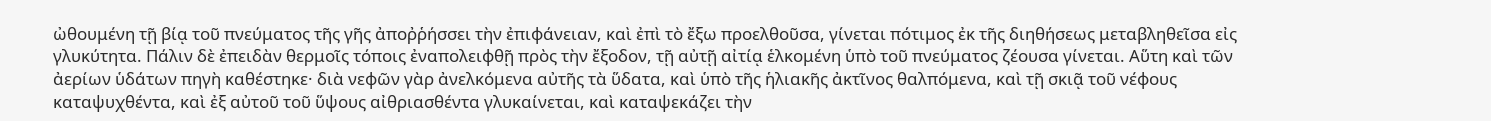ὠθουμένη τῇ βίᾳ τοῦ πνεύματος τῆς γῆς ἀποῤῥήσσει τὴν ἐπιφάνειαν, καὶ ἐπὶ τὸ ἔξω προελθοῦσα, γίνεται πότιμος ἐκ τῆς διηθήσεως μεταβληθεῖσα εἰς γλυκύτητα. Πάλιν δὲ ἐπειδὰν θερμοῖς τόποις ἐναπολειφθῇ πρὸς τὴν ἔξοδον, τῇ αὐτῇ αἰτίᾳ ἑλκομένη ὑπὸ τοῦ πνεύματος ζέουσα γίνεται. Αὕτη καὶ τῶν ἀερίων ὑδάτων πηγὴ καθέστηκε· διὰ νεφῶν γὰρ ἀνελκόμενα αὐτῆς τὰ ὕδατα, καὶ ὑπὸ τῆς ἡλιακῆς ἀκτῖνος θαλπόμενα, καὶ τῇ σκιᾷ τοῦ νέφους καταψυχθέντα, καὶ ἐξ αὐτοῦ τοῦ ὕψους αἰθριασθέντα γλυκαίνεται, καὶ καταψεκάζει τὴν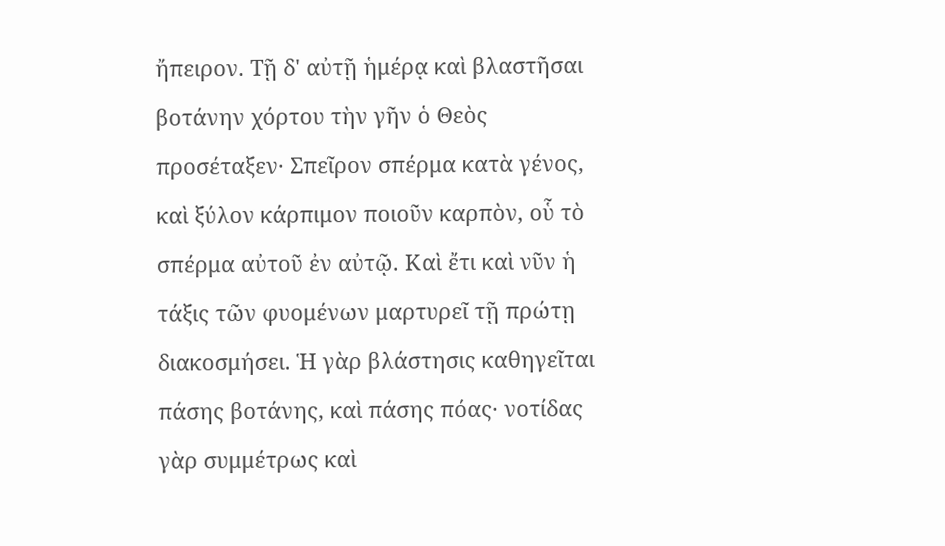ἤπειρον. Τῇ δ' αὐτῇ ἡμέρᾳ καὶ βλαστῆσαι βοτάνην χόρτου τὴν γῆν ὁ Θεὸς προσέταξεν· Σπεῖρον σπέρμα κατὰ γένος, καὶ ξύλον κάρπιμον ποιοῦν καρπὸν, οὗ τὸ σπέρμα αὐτοῦ ἐν αὐτῷ. Καὶ ἔτι καὶ νῦν ἡ τάξις τῶν φυομένων μαρτυρεῖ τῇ πρώτῃ διακοσμήσει. Ἡ γὰρ βλάστησις καθηγεῖται πάσης βοτάνης, καὶ πάσης πόας· νοτίδας γὰρ συμμέτρως καὶ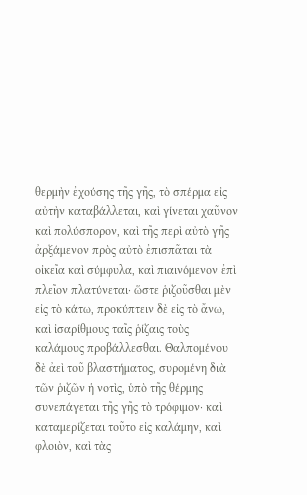θερμὴν ἐχούσης τῆς γῆς, τὸ σπέρμα εἰς αὐτὴν καταβάλλεται, καὶ γίνεται χαῦνον καὶ πολύσπορον, καὶ τῆς περὶ αὐτὸ γῆς ἀρξάμενον πρὸς αὐτὸ ἐπισπᾶται τὰ οἰκεῖα καὶ σύμφυλα, καὶ πιαινόμενον ἐπὶ πλεῖον πλατύνεται· ὥστε ῥιζοῦσθαι μὲν εἰς τὸ κάτω, προκύπτειν δὲ εἰς τὸ ἄνω, καὶ ἰσαρίθμους ταῖς ῥίζαις τοὺς καλάμους προβάλλεσθαι. Θαλπομένου δὲ ἀεὶ τοῦ βλαστήματος, συρομένη διὰ τῶν ῥιζῶν ἡ νοτὶς, ὑπὸ τῆς θέρμης συνεπάγεται τῆς γῆς τὸ τρόφιμον· καὶ καταμερίζεται τοῦτο εἰς καλάμην, καὶ φλοιὸν, καὶ τὰς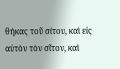θήκας τοῦ σίτου, καὶ εἰς αὐτὸν τὸν σῖτον, καὶ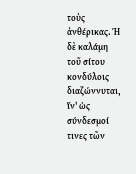τοὺς ἀνθέρικας. Ἡ δὲ καλάμη τοῦ σίτου κονδύλοις διαζώννυται, ἵν' ὡς σύνδεσμοί τινες τῶν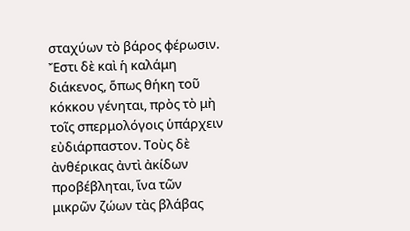σταχύων τὸ βάρος φέρωσιν. Ἔστι δὲ καὶ ἡ καλάμη διάκενος, ὅπως θήκη τοῦ κόκκου γένηται, πρὸς τὸ μὴ τοῖς σπερμολόγοις ὑπάρχειν εὐδιάρπαστον. Τοὺς δὲ ἀνθέρικας ἀντὶ ἀκίδων προβέβληται, ἵνα τῶν μικρῶν ζώων τὰς βλάβας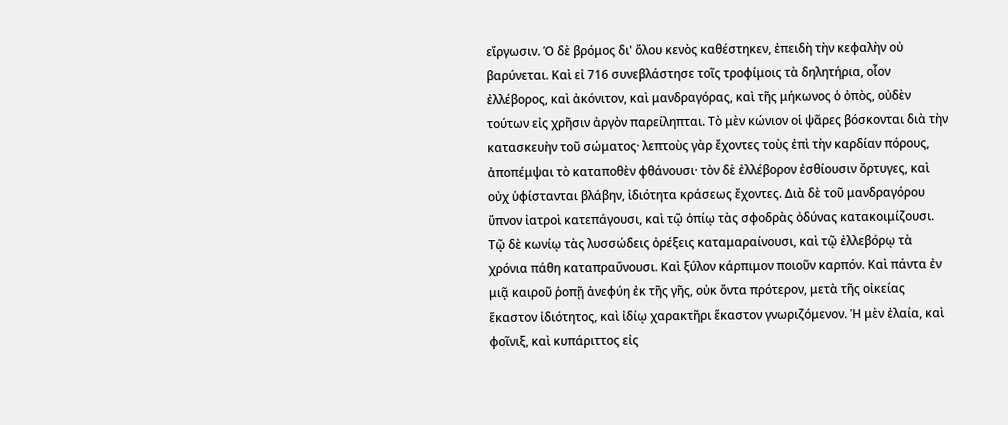εἴργωσιν. Ὁ δὲ βρόμος δι' ὅλου κενὸς καθέστηκεν, ἐπειδὴ τὴν κεφαλὴν οὐ βαρύνεται. Καὶ εἰ 716 συνεβλάστησε τοῖς τροφίμοις τὰ δηλητήρια, οἷον ἐλλέβορος, καὶ ἀκόνιτον, καὶ μανδραγόρας, καὶ τῆς μήκωνος ὁ ὀπὸς, οὐδὲν τούτων εἰς χρῆσιν ἀργὸν παρείληπται. Τὸ μὲν κώνιον οἱ ψᾶρες βόσκονται διὰ τὴν κατασκευὴν τοῦ σώματος· λεπτοὺς γὰρ ἔχοντες τοὺς ἐπὶ τὴν καρδίαν πόρους, ἀποπέμψαι τὸ καταποθὲν φθάνουσι· τὸν δὲ ἐλλέβορον ἐσθίουσιν ὄρτυγες, καὶ οὐχ ὑφίστανται βλάβην, ἰδιότητα κράσεως ἔχοντες. Διὰ δὲ τοῦ μανδραγόρου ὕπνον ἰατροὶ κατεπάγουσι, καὶ τῷ ὀπίῳ τὰς σφοδρὰς ὀδύνας κατακοιμίζουσι. Τῷ δὲ κωνίῳ τὰς λυσσώδεις ὀρέξεις καταμαραίνουσι, καὶ τῷ ἐλλεβόρῳ τὰ χρόνια πάθη καταπραΰνουσι. Καὶ ξύλον κάρπιμον ποιοῦν καρπόν. Καὶ πάντα ἐν μιᾷ καιροῦ ῥοπῇ ἀνεφύη ἐκ τῆς γῆς, οὐκ ὄντα πρότερον, μετὰ τῆς οἰκείας ἕκαστον ἰδιότητος, καὶ ἰδίῳ χαρακτῆρι ἕκαστον γνωριζόμενον. Ἡ μὲν ἐλαία, καὶ φοῖνιξ, καὶ κυπάριττος εἰς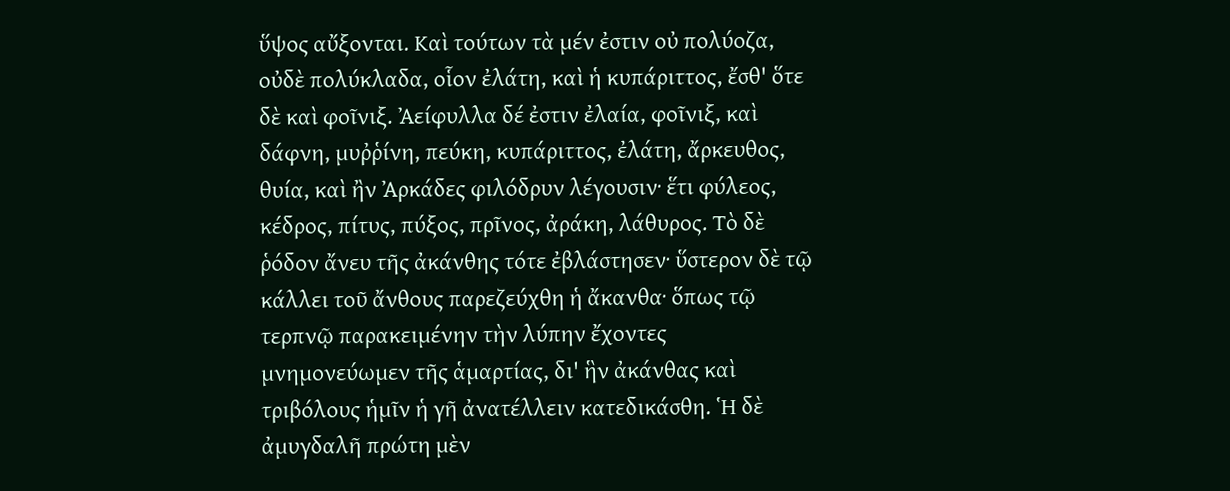ὕψος αὔξονται. Καὶ τούτων τὰ μέν ἐστιν οὐ πολύοζα, οὐδὲ πολύκλαδα, οἷον ἐλάτη, καὶ ἡ κυπάριττος, ἔσθ' ὅτε δὲ καὶ φοῖνιξ. Ἀείφυλλα δέ ἐστιν ἐλαία, φοῖνιξ, καὶ δάφνη, μυῤῥίνη, πεύκη, κυπάριττος, ἐλάτη, ἄρκευθος, θυία, καὶ ἢν Ἀρκάδες φιλόδρυν λέγουσιν· ἕτι φύλεος, κέδρος, πίτυς, πύξος, πρῖνος, ἀράκη, λάθυρος. Τὸ δὲ ῥόδον ἄνευ τῆς ἀκάνθης τότε ἐβλάστησεν· ὕστερον δὲ τῷ κάλλει τοῦ ἄνθους παρεζεύχθη ἡ ἄκανθα· ὅπως τῷ τερπνῷ παρακειμένην τὴν λύπην ἔχοντες μνημονεύωμεν τῆς ἁμαρτίας, δι' ἣν ἀκάνθας καὶ τριβόλους ἡμῖν ἡ γῆ ἀνατέλλειν κατεδικάσθη. Ἡ δὲ ἀμυγδαλῆ πρώτη μὲν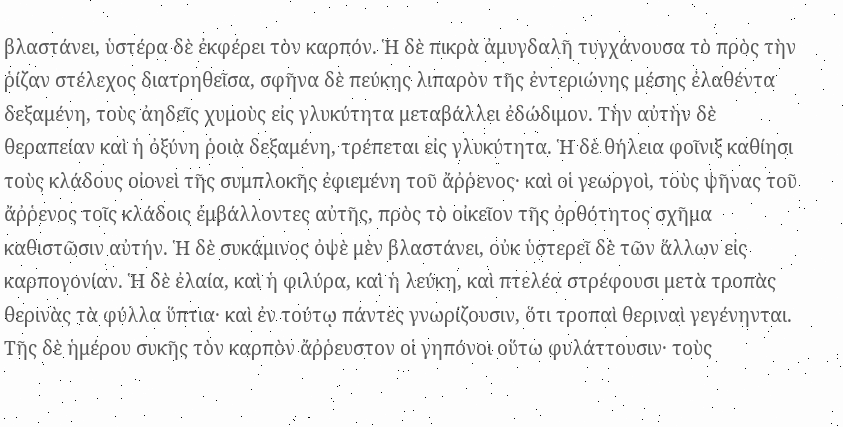βλαστάνει, ὑστέρα δὲ ἐκφέρει τὸν καρπόν. Ἡ δὲ πικρὰ ἀμυγδαλῆ τυγχάνουσα τὸ πρὸς τὴν ῥίζαν στέλεχος διατρηθεῖσα, σφῆνα δὲ πεύκης λιπαρὸν τῆς ἐντεριώνης μέσης ἐλαθέντα δεξαμένη, τοὺς ἀηδεῖς χυμοὺς εἰς γλυκύτητα μεταβάλλει ἐδώδιμον. Τὴν αὐτὴν δὲ θεραπείαν καὶ ἡ ὀξύνη ῥοιὰ δεξαμένη, τρέπεται εἰς γλυκύτητα. Ἡ δὲ θήλεια φοῖνιξ καθίησι τοὺς κλάδους οἰονεὶ τῆς συμπλοκῆς ἐφιεμένη τοῦ ἄῤῥενος· καὶ οἱ γεωργοὶ, τοὺς ψῆνας τοῦ ἄῤῥενος τοῖς κλάδοις ἐμβάλλοντες αὐτῆς, πρὸς τὸ οἰκεῖον τῆς ὀρθότητος σχῆμα καθιστῶσιν αὐτήν. Ἡ δὲ συκάμινος ὀψὲ μὲν βλαστάνει, οὐκ ὑστερεῖ δὲ τῶν ἅλλων εἰς καρπογονίαν. Ἡ δὲ ἐλαία, καὶ ἡ φιλύρα, καὶ ἡ λεύκη, καὶ πτελέα στρέφουσι μετὰ τροπὰς θερινὰς τὰ φύλλα ὕπτια· καὶ ἐν τούτῳ πάντες γνωρίζουσιν, ὅτι τροπαὶ θεριναὶ γεγένηνται. Τῆς δὲ ἡμέρου συκῆς τὸν καρπὸν ἄῤῥευστον οἱ γηπόνοι οὕτω φυλάττουσιν· τοὺς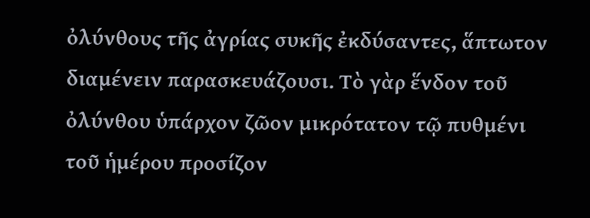ὀλύνθους τῆς ἀγρίας συκῆς ἐκδύσαντες, ἅπτωτον διαμένειν παρασκευάζουσι. Τὸ γὰρ ἕνδον τοῦ ὀλύνθου ὑπάρχον ζῶον μικρότατον τῷ πυθμένι τοῦ ἡμέρου προσίζον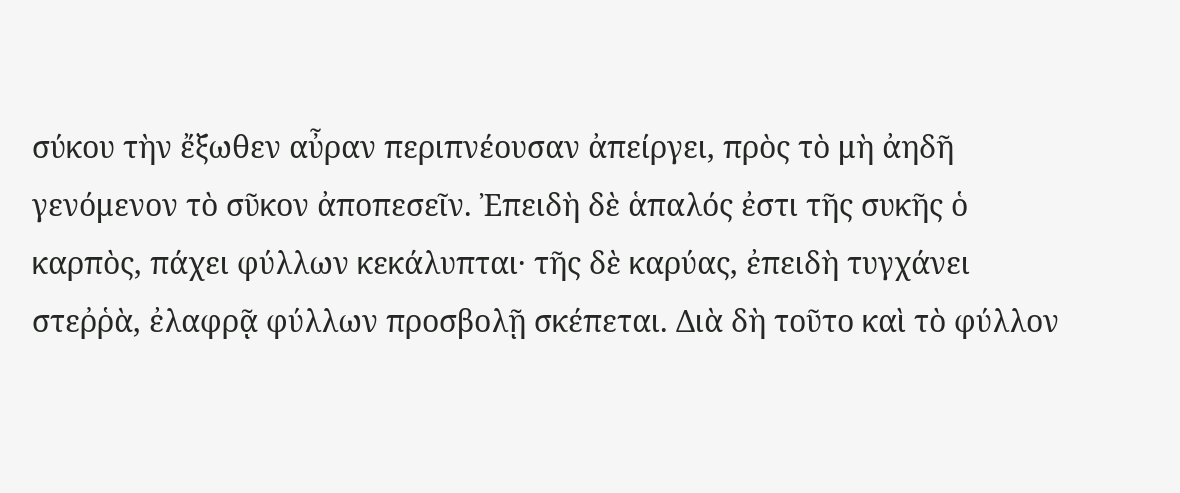σύκου τὴν ἔξωθεν αὖραν περιπνέουσαν ἀπείργει, πρὸς τὸ μὴ ἀηδῆ γενόμενον τὸ σῦκον ἀποπεσεῖν. Ἐπειδὴ δὲ ἁπαλός ἐστι τῆς συκῆς ὁ καρπὸς, πάχει φύλλων κεκάλυπται· τῆς δὲ καρύας, ἐπειδὴ τυγχάνει στεῤῥὰ, ἐλαφρᾷ φύλλων προσβολῇ σκέπεται. Διὰ δὴ τοῦτο καὶ τὸ φύλλον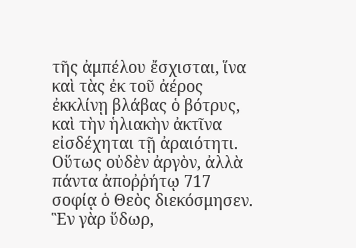τῆς ἀμπέλου ἔσχισται, ἵνα καὶ τὰς ἐκ τοῦ ἀέρος ἐκκλίνῃ βλάβας ὁ βότρυς, καὶ τὴν ἡλιακὴν ἀκτῖνα εἰσδέχηται τῇ ἀραιότητι. Οὕτως οὐδὲν ἀργὸν, ἀλλὰ πάντα ἀποῤῥήτῳ 717 σοφίᾳ ὁ Θεὸς διεκόσμησεν. Ἓν γὰρ ὕδωρ,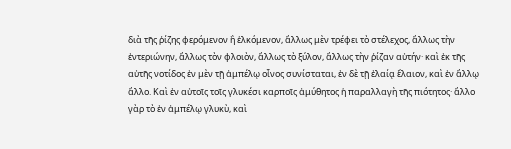διὰ τῆς ῥίζης φερόμενον ἢ ἑλκόμενον, ἄλλως μὲν τρέφει τὸ στέλεχος, ἄλλως τὴν ἐντεριώνην, ἄλλως τὸν φλοιὸν, ἄλλως τὸ ξύλον, ἄλλως τὴν ῥίζαν αὐτήν· καὶ ἐκ τῆς αὐτῆς νοτίδος ἐν μὲν τῇ ἀμπέλῳ οἶνος συνίσταται, ἐν δὲ τῇ ἐλαίᾳ ἔλαιον, καὶ ἐν ἄλλῳ ἄλλο. Καὶ ἐν αὐτοῖς τοῖς γλυκέσι καρποῖς ἀμύθητος ἡ παραλλαγὴ τῆς πιότητος· ἄλλο γὰρ τὸ ἐν ἀμπέλῳ γλυκὺ, καὶ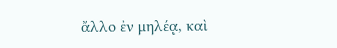ἄλλο ἐν μηλέᾳ, καὶ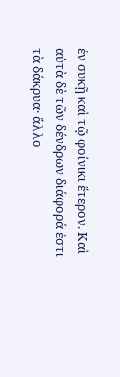ἐν συκῇ καὶ τῷ φοίνικι ἕτερον. Καὶ αὐτὰ δὲ τῶν δένδρων διάφορά ἐστι τὰ δάκρυα· ἄλλο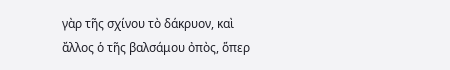γὰρ τῆς σχίνου τὸ δάκρυον, καὶ ἄλλος ὁ τῆς βαλσάμου ὀπὸς, ὅπερ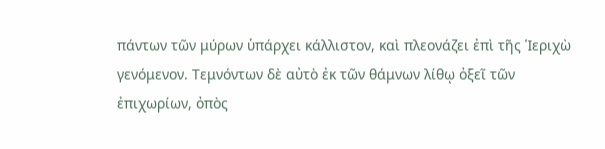πάντων τῶν μύρων ὑπάρχει κάλλιστον, καὶ πλεονάζει ἐπὶ τῆς Ἱεριχὼ γενόμενον. Τεμνόντων δὲ αὐτὸ ἐκ τῶν θάμνων λίθῳ ὀξεῖ τῶν ἐπιχωρίων, ὀπὸς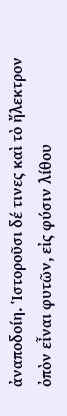ἀναποδοίη. Ἱστοροῦσι δέ τινες καὶ τὸ ἤλεκτρον ὀπὸν εἶναι φυτῶν, εἰς φύσιν λίθου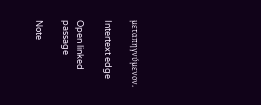μεταπηγνύμενον.

Intertext edge

Open linked passage

Note